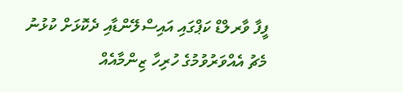ފީފާ ވާރލްޑް ކަޕްގައި އައިސްލޭންޑާއި ދެކޮޅަށް ކުޅުނު މެޗު އެއްވަރުވުމުގެ ހުރިހާ ޒިންމާއެއް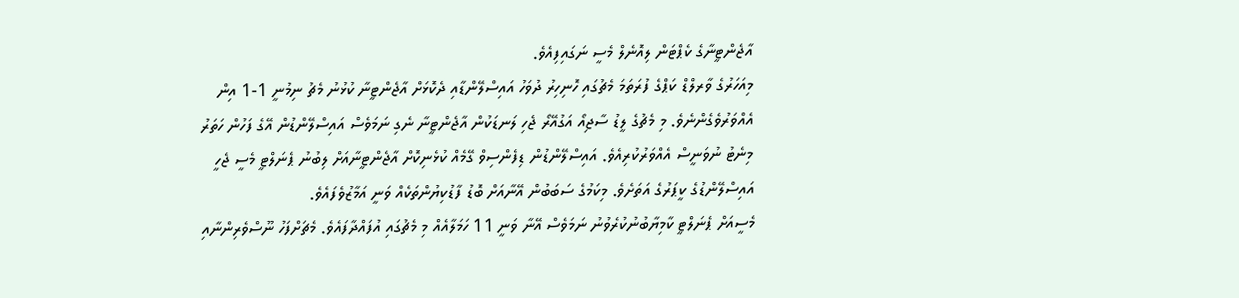އާޖެންޓީނާގެ ކެޕްޓަން ލިއޮނެލް މެސީ ނަގައިފިއެވެ.
މިއަހަރުގެ ވާރލްޑް ކަޕްގެ ފުރަތަމަ މެޗުގައި ހޮނިހިރު ދުވަހު އައިސްލޭންޑާއި ދެކޮޅަށް އާޖެންޓީނާ ކުޅުނު މެޗު ނިމުނީ 1-1 އިން އެއްވަރުވެގެންނެވެ. މި މެޗުގެ ލީޑު ސާޖިއޯ އަގުއޭރޯ ޖެހި ލަނޑަކުން އާޖެންޓީނާ ނެގި ނަމަވެސް އައިސްލޭންޑުން އޭގެ ފަހުން ހަތަރު މިނެޓު ނުވަނީސް އެއްވަރުކުރިއެވެ. އައިސްލޭންޑުން ޑިފެންސިވް ގޭމެއް ކުޅެނިކޮށް އާޖެންޓީނާއަށް ލިބުނު ޕެނަލްޓީ މެސީ ޖެހީ އައިސްލޭންޑުގެ ކީޕަރުގެ އަތަށެވެ. މިކަމުގެ ސަބަބުން އޭނާއަށް ބޮޑު ފާޑުކިޔުންތަކެއް ވަނީ އަމާޒުވެފައެވެ.
މެސީއަށް ޕެނަލްޓީ ކާމިޔާބުނުކުރެވުނު ނަމަވެސް އޭނާ ވަނީ 11 ހަމަލާއެއް މި މެޗުގައި އުފައްދާފައެވެ. މެޗަށްފަހު ނޫސްވެރިންނާއި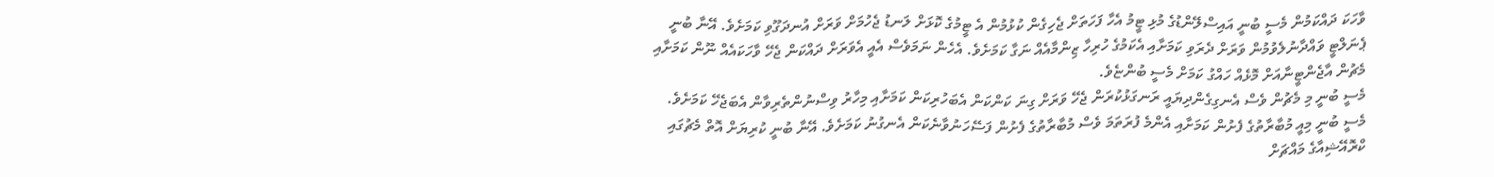ވާހަކަ ދައްކަމުން މެސީ ބުނީ އައިސްލޭންޑުގެ މުޅި ޓީމު އެހާ ފަހަތަށް ޖެހިގެން ކުޅުމުން އެ ޓީމުގެ ކޮޅަށް ލަނޑު ޖެހުމަށް ވަރަށް އުނދަގޫވި ކަމަށެވެ. އޭނާ ބުނީ ޕެނަލްޓީ ވައްދާނުލެވުމުން ވަރަށް ދެރަވި ކަމަށާއި އެކަމުގެ ހުރިހާ ޒިންމާއެއް ނަގާ ކަމަށެވެ. އެހެން ނަމަވެސް އެއީ އެވަރަށް ދައްކަން ޖެހޭ ވާހަކައެއް ނޫން ކަމަށާއި މެޗުން އާޖެންޓީނާއަށް މޮޅެއް ހައްގު ކަމަށް މެސީ ބުންޏެވެ.
މެސީ ބުނީ މި މެޗުން ވެސް އެނގިގެންދިޔައީ ރަނގަޅުކުރަން ޖެހޭ ވަރަށް ގިނަ ކަންކަން އެބަހުރިކަން ކަމަށާއި މިހާރު ވިސްނުންތެރިވާން އެބަޖެހޭ ކަމަށެވެ. މެސީ ބުނީ މިއީ މުބާރާތުގެ ފެށުން ކަމަށާއި އެންމެ ފުރަތަމަ ވެސް މުބާރާތުގެ ފެށުން ފަސޭހަނުވާނެކަން އެނގުނު ކަމަށެވެ. އޭނާ ބުނީ ކުރިޔަށް އޮތް މެޗުގައި ކްރޮއޭޝިއާގެ މައްޗަށް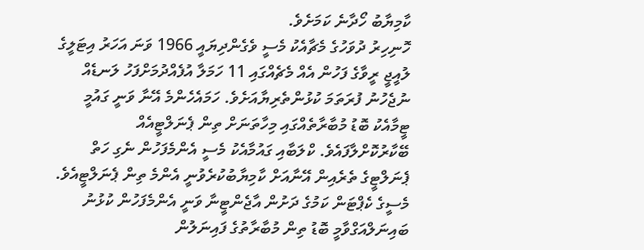ކާމިޔާބު ހޯދާނެ ކަމަށެވެ.
ހޮނިހިރު ދުވަހުގެ މެޗާއެކު މެސީ ވެގެންދިޔައީ 1966 ވަނަ އަހަރު އިޓަލީގެ ލުއީޖީ ރީވާގެ ފަހުން އެއް މެޗެއްގައި 11 ހަމަލާ އުފެއްދުމަށްފަހު ލަނޑެއް ނުޖެހުނު ފުރަތަމަ ކުޅުންތެރިޔާއަށެވެ. ހަމައެހެންމެ އޭނާ ވަނީ ގައުމީ ޓީމާއެކު ބޮޑު މުބާރާތެއްގައި މިހާތަނަށް ތިން ޕެނަލްޓީއެއް ބޭކާރުކޮށްލާފައެވެ. ކްލަބާއި ގައުމާއެކު މެސީ އެންމެފަހުން ނެގި ހަތް ޕެނަލްޓީގެ ތެރެއިން އޭނާއަށް ކާމިޔާބުކުރެވުނީ އެންމެ ތިން ޕެނަލްޓީއެވެ.
މެސީގެ ކެޕްޓަން ކަމުގެ ދަށުން އާޖެންޓީނާ ވަނީ އެންމެފަހުން ކުޅުނު ބައިނަލްއަގްވާމީ ބޮޑު ތިން މުބާރާތުގެ ފައިނަލުން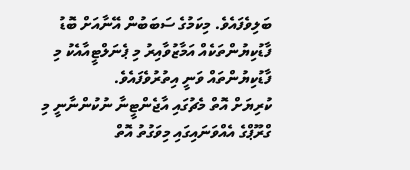ބަލިވެފައެވެ. މިކަމުގެ ސަބަބުން އޭނާއަށް ބޮޑު ފާޑުކިޔުންތަކެއް އަމާޒުވާއިރު މި ޕެނަލްޓީއާއެކު މި ފާޑުކިޔުންތައް ވަނީ އިތުރުވެފައެވެ.
ކުރިޔަށް އޮތް މެޗުގައި އާޖެންޓީނާ ނުކުންނާނީ މި ގްރޫޕްގެ އެއްވަނައިގައި މިވަގުތު އޮތް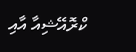ކްރޮއޭޝިއާ އާއި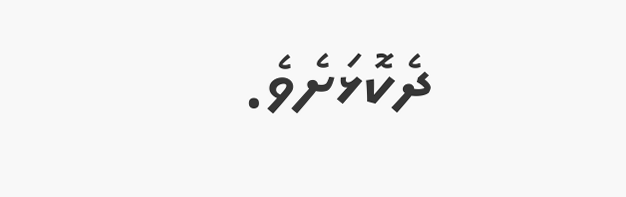ދެކޮޅަށެވެ.